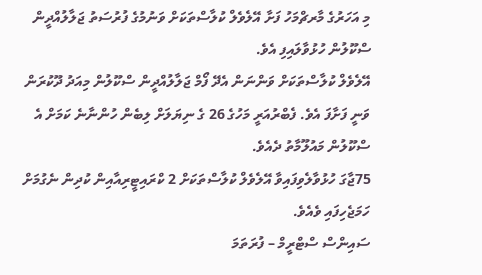މި އަހަރުގެ މާރޗްމަހު ފަށާ އޭލެވެލް ކުލާސްތަކަށް ވަނުމުގެ ފުރުސަތު ޖަލާލުއްދީން ސްކޫލުން ހުޅުވާލައިފި އެވެ.
އޭލެވެލް ކުލާސްތަކަށް ވަންނަން އެދޭ ފޯމް ޖަލާލުއްދީން ސްކޫލުން މިއަދު ދޫކުރަން ވަނީ ފަށާފަ އެވެ. ފެބްރުއަރީ މަހުގެ 26 ގެ ނިޔަލަށް ލިބެން ހުންނާނެ ކަމަށް އެ ސްކޫލުން މައުލޫމާތު ދެއެވެ.
75ޖާގަ ހުޅުވާލެވިފައިވާ އޭލެވެލް ކުލާސްތަކަށް 2 ކްރައިޓީރިއާއިން ކުދިން ނެގުމަށް ހަމަޖެހިފައި ވެއެވެ.
ސައިންސް ސްޓްރީމް – ފުރަތަމަ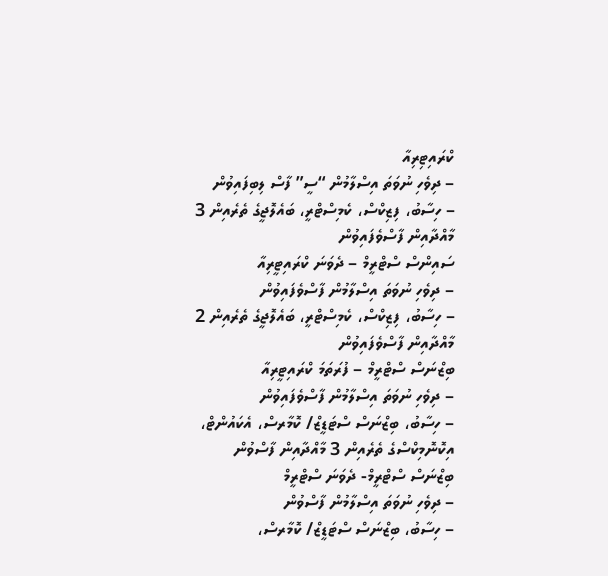ކްރައިޓިރިއާ
– ދިވެހި ނުވަތަ އިސްލާމުން “ސީ” ފާސް ލިބިފައިވުން
– ހިސާބު، ފިޒިކްސް، ކެމިސްޓްރީ، ބައެލޮޖީގެ ތެރެއިން 3 މާއްދާއިން ފާސްވެފައިވުން
ސައިންސް ސްޓްރީމް – ދެވަނަ ކްރައިޓީރިއާ
– ދިވެހި ނުވަތަ އިސްލާމުން ފާސްވެފައިވުން
– ހިސާބު، ފިޒިކްސް، ކެމިސްޓްރީ، ބައެލޮޖީގެ ތެރެއިން 2 މާއްދާއިން ފާސްވެފައިވުން
ބިޒްނަސް ސްޓްރީމް – ފުރަތަމަ ކްރައިޓީރިއާ
– ދިވެހި ނުވަތަ އިސްލާމުން ފާސްވެފައިވުން
– ހިސާބު، ބިޒްނަސް ސްޓަޑީޒް/ ކޮމާރސް، އެކައުންޓް، އިކޮނޮމިކްސްގެ ތެރެއިން 3 މާއްދާއިން ފާސްވުން
ބިޒްނަސް ސްޓްރީމް- ދެވަނަ ސްޓްރީމް
– ދިވެހި ނުވަތަ އިސްލާމުން ފާސްވުން
– ހިސާބު، ބިޒްނަސް ސްޓަޑީޒް/ ކޮމާރސް،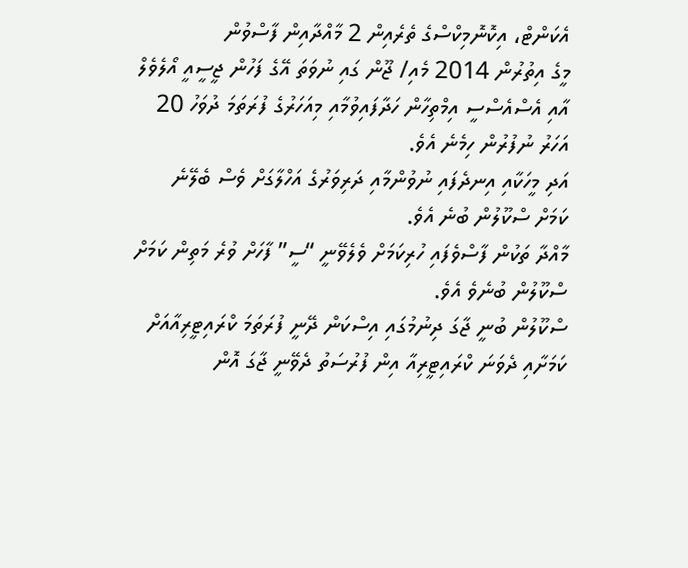އެކަންޓް، އިކޮނޮމިކްސްގެ ތެރެއިން 2 މާއްދާއިން ފާސްވުން
މީގެ އިތުރުން 2014 މެއި/ ޖޫން ގައި ނުވަތަ އޭގެ ފަހުން ޖީސީއީ އޯލެވެލް އާއި އެސްއެސްސީ އިމްތިހާން ހަދާފައިވުމާއި މިއަހަރުގެ ފުރަތަމަ ދުވަހު 20 އަހަރު ނުފުރުން ހިމެނެ އެވެ.
އަދި މީހަކާއި އިނދެފައި ނުވުންމާއި ދަރިވަރުގެ އަހްލާގަށް ވެސް ބެލޭނެ ކަމަށް ސްކޫލުން ބުނެ އެވެ.
މާއްދާ ތަކުން ފާސްވެފައި ހުރިކަމަށް ވެލެވޭނީ “ސީ” ފާހަށް ވުރެ މަތިން ކަމަށް ސްކޫލުން ބުނެވެ އެވެ.
ސްކޫލުން ބުނީ ޖާގަ ދިނުމުގައި އިސްކަން ދޭނީ ފުރަތަމަ ކްރައިޓީރިއާއަށް ކަމަށާއި ދެވަނަ ކްރައިޓީރިއާ އިން ފުރުސަތު ދެވޭނީ ޖާގަ އޮން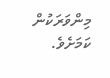މިންވަރަކުން ކަމަށެވެ.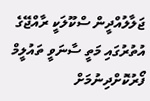ޖަލާލުއްދީން ސްކޫލަކީ ރާއްޖޭގެ އުތުރުގައި މަތީ ސާނަވީ ތައުލީމް ފޯރުކޮށްދިނުމަށް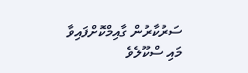ސަރުކާރުން ގާއިމްކޮށްފައިވާ މައި ސްކޫލެވެ